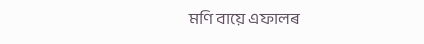মণি বায়ে এফালৰ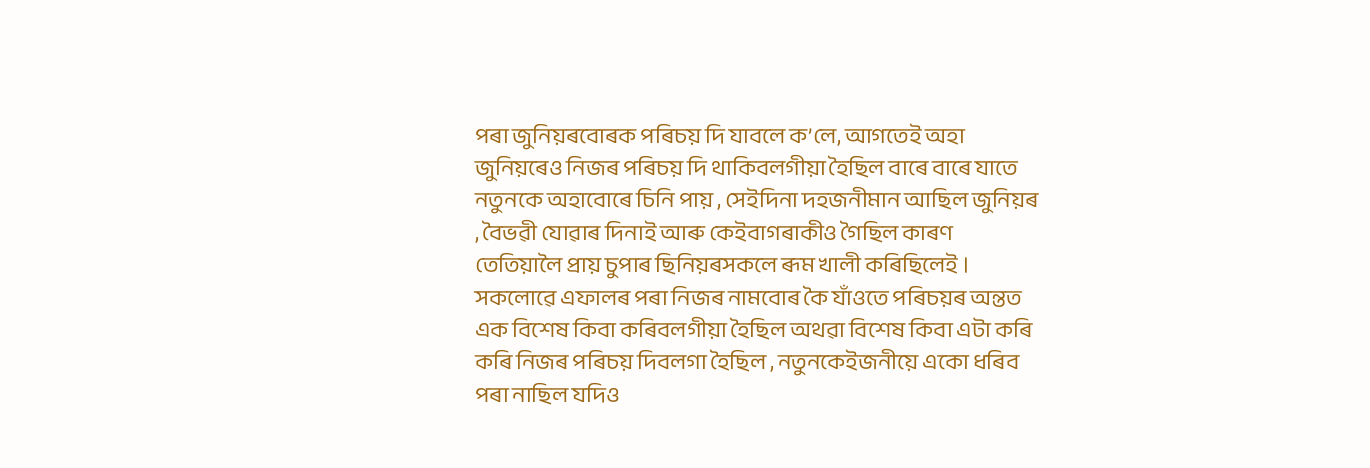পৰা জুনিয়ৰবোৰক পৰিচয় দি যাবলে ক’লে, আগতেই অহা জুনিয়ৰেও নিজৰ পৰিচয় দি থাকিবলগীয়া হৈছিল বাৰে বাৰে যাতে নতুনকে অহাবোৰে চিনি পায় , সেইদিনা দহজনীমান আছিল জুনিয়ৰ , বৈভৱী যোৱাৰ দিনাই আৰু কেইবাগৰাকীও গৈছিল কাৰণ তেতিয়ালৈ প্ৰায় চুপাৰ ছিনিয়ৰসকলে ৰূম খালী কৰিছিলেই । সকলোৱে এফালৰ পৰা নিজৰ নামবোৰ কৈ যাঁওতে পৰিচয়ৰ অন্তত এক বিশেষ কিবা কৰিবলগীয়া হৈছিল অথৱা বিশেষ কিবা এটা কৰি কৰি নিজৰ পৰিচয় দিবলগা হৈছিল , নতুনকেইজনীয়ে একো ধৰিব পৰা নাছিল যদিও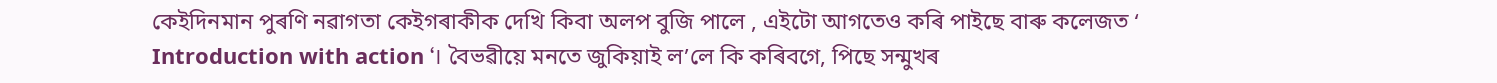কেইদিনমান পুৰণি নৱাগতা কেইগৰাকীক দেখি কিবা অলপ বুজি পালে , এইটো আগতেও কৰি পাইছে বাৰু কলেজত ‘ Introduction with action ‘। বৈভৱীয়ে মনতে জুকিয়াই ল’লে কি কৰিবগে, পিছে সন্মুখৰ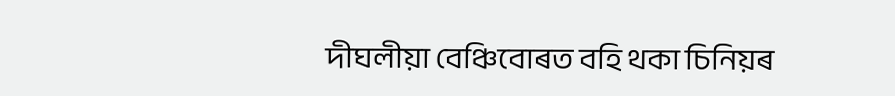দীঘলীয়া বেঞ্চিবোৰত বহি থকা চিনিয়ৰ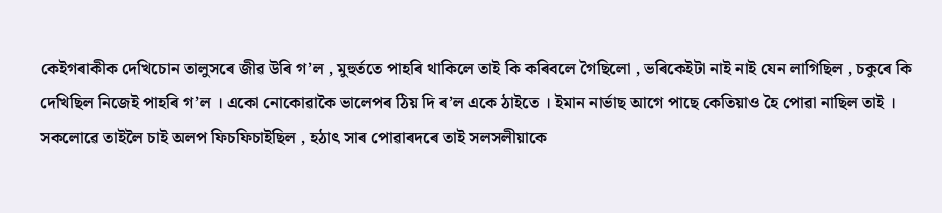কেইগৰাকীক দেখিচোন তালুসৰে জীৱ উৰি গ’ল , মুহুৰ্ততে পাহৰি থাকিলে তাই কি কৰিবলে গৈছিলো , ভৰিকেইটা নাই নাই যেন লাগিছিল , চকুৰে কি দেখিছিল নিজেই পাহৰি গ’ল । একো নোকোৱাকৈ ভালেপৰ ঠিয় দি ৰ’ল একে ঠাইতে । ইমান নাৰ্ভাছ আগে পাছে কেতিয়াও হৈ পোৱা নাছিল তাই ।
সকলোৱে তাইলৈ চাই অলপ ফিচফিচাইছিল , হঠাৎ সাৰ পোৱাৰদৰে তাই সলসলীয়াকে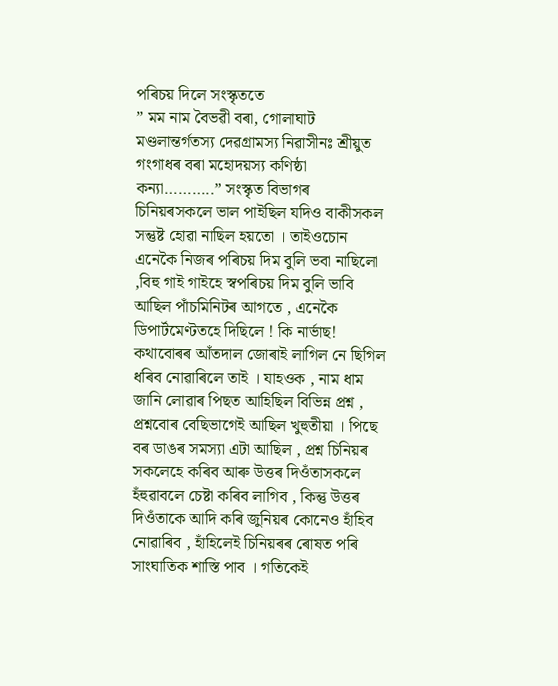পৰিচয় দিলে সংস্কৃততে
” মম নাম বৈভৱী বৰা, গোলাঘাট মণ্ডলান্তৰ্গতস্য দেৱগ্ৰামস্য নিৱাসীনঃ শ্ৰীয়ুত গংগাধৰ বৰা মহোদয়স্য কণিষ্ঠা কন্যা………..” সংস্কৃত বিভাগৰ চিনিয়ৰসকলে ভাল পাইছিল যদিও বাকীসকল সন্তুষ্ট হোৱা নাছিল হয়তো । তাইওচোন এনেকৈ নিজৰ পৰিচয় দিম বুলি ভবা নাছিলো ,বিহু গাই গাইহে স্বপৰিচয় দিম বুলি ভাবি আছিল পাঁচমিনিটৰ আগতে , এনেকৈ ডিপাৰ্টমেণ্টতহে দিছিলে ! কি নাৰ্ভাছ! কথাবোৰৰ আঁতদাল জোৰাই লাগিল নে ছিগিল ধৰিব নোৱাৰিলে তাই । যাহওক , নাম ধাম জানি লোৱাৰ পিছত আহিছিল বিভিন্ন প্ৰশ্ন , প্ৰশ্নবোৰ বেছিভাগেই আছিল খুহুতীয়া । পিছে বৰ ডাঙৰ সমস্যা এটা আছিল , প্ৰশ্ন চিনিয়ৰ সকলেহে কৰিব আৰু উত্তৰ দিওঁতাসকলে হঁহুৱাবলে চেষ্টা কৰিব লাগিব , কিন্তু উত্তৰ দিওঁতাকে আদি কৰি জুনিয়ৰ কোনেও হাঁহিব নোৱাৰিব , হাঁহিলেই চিনিয়ৰৰ ৰোষত পৰি সাংঘাতিক শাস্তি পাব । গতিকেই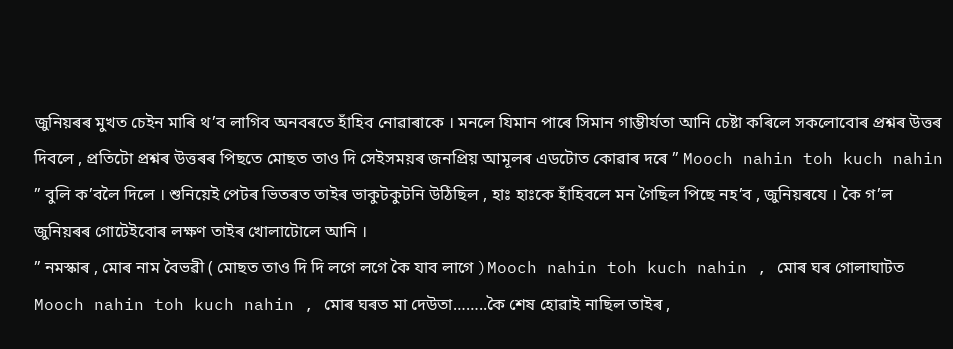জুনিয়ৰৰ মুখত চেইন মাৰি থ’ব লাগিব অনবৰতে হাঁহিব নোৱাৰাকে । মনলে যিমান পাৰে সিমান গাম্ভীৰ্যতা আনি চেষ্টা কৰিলে সকলোবোৰ প্ৰশ্নৰ উত্তৰ দিবলে , প্ৰতিটো প্ৰশ্নৰ উত্তৰৰ পিছতে মোছত তাও দি সেইসময়ৰ জনপ্ৰিয় আমূলৰ এডটোত কোৱাৰ দৰে ” Mooch nahin toh kuch nahin ” বুলি ক’বলৈ দিলে । শুনিয়েই পেটৰ ভিতৰত তাইৰ ভাকুটকুটনি উঠিছিল , হাঃ হাঃকে হাঁহিবলে মন গৈছিল পিছে নহ’ব , জুনিয়ৰযে । কৈ গ’ল জুনিয়ৰৰ গোটেইবোৰ লক্ষণ তাইৰ খোলাটোলে আনি ।
” নমস্কাৰ , মোৰ নাম বৈভৱী ( মোছত তাও দি দি লগে লগে কৈ যাব লাগে )Mooch nahin toh kuch nahin , মোৰ ঘৰ গোলাঘাটত Mooch nahin toh kuch nahin , মোৰ ঘৰত মা দেউতা……..কৈ শেষ হোৱাই নাছিল তাইৰ ,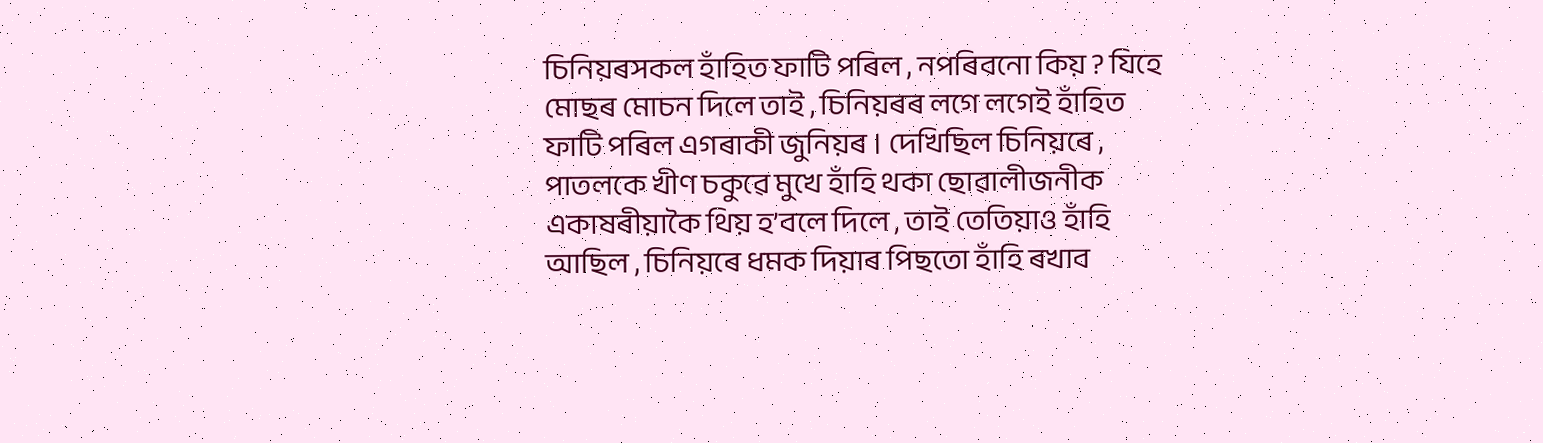চিনিয়ৰসকল হাঁহিত ফাটি পৰিল , নপৰিবনো কিয় ? যিহে মোছৰ মোচন দিলে তাই , চিনিয়ৰৰ লগে লগেই হাঁহিত ফাটি পৰিল এগৰাকী জুনিয়ৰ । দেখিছিল চিনিয়ৰে , পাতলকে খীণ চকুৱে মুখে হাঁহি থকা ছোৱালীজনীক একাষৰীয়াকৈ থিয় হ’বলে দিলে , তাই তেতিয়াও হাঁহি আছিল , চিনিয়ৰে ধমক দিয়াৰ পিছতো হাঁহি ৰখাব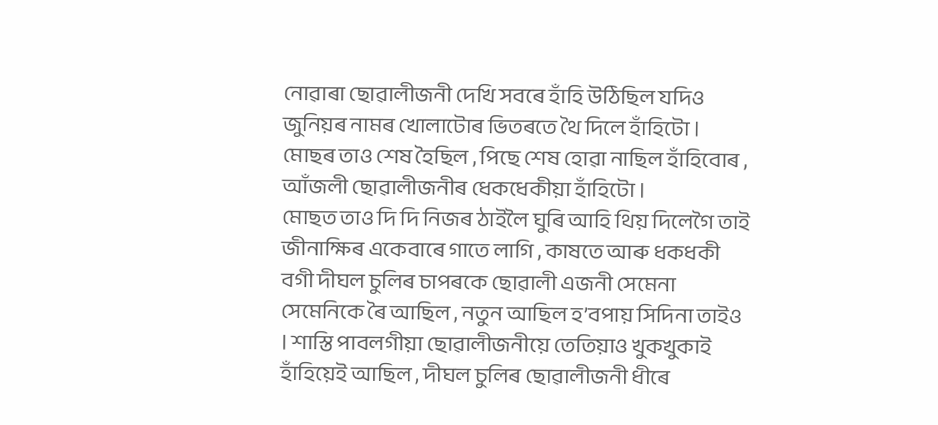নোৱাৰা ছোৱালীজনী দেখি সবৰে হাঁহি উঠিছিল যদিও জুনিয়ৰ নামৰ খোলাটোৰ ভিতৰতে থৈ দিলে হাঁহিটো । মোছৰ তাও শেষ হৈছিল , পিছে শেষ হোৱা নাছিল হাঁহিবোৰ , আঁজলী ছোৱালীজনীৰ ধেকধেকীয়া হাঁহিটো ।
মোছত তাও দি দি নিজৰ ঠাইলৈ ঘুৰি আহি থিয় দিলেগৈ তাই জীনাক্ষিৰ একেবাৰে গাতে লাগি , কাষতে আৰু ধকধকী বগী দীঘল চুলিৰ চাপৰকে ছোৱালী এজনী সেমেনা সেমেনিকে ৰৈ আছিল , নতুন আছিল হ’বপায় সিদিনা তাইও । শাস্তি পাবলগীয়া ছোৱালীজনীয়ে তেতিয়াও খুকখুকাই হাঁহিয়েই আছিল , দীঘল চুলিৰ ছোৱালীজনী ধীৰে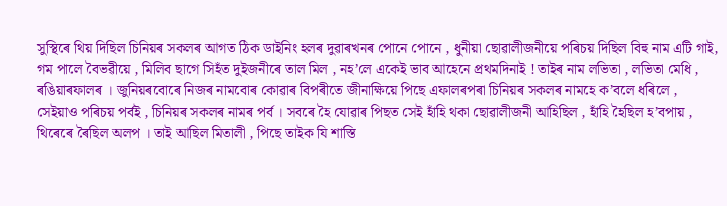সুস্থিৰে থিয় দিছিল চিনিয়ৰ সকলৰ আগত ঠিক ডাইনিং হলৰ দুৱাৰখনৰ পোনে পোনে , ধুনীয়া ছোৱালীজনীয়ে পৰিচয় দিছিল বিহু নাম এটি গাই, গম পালে বৈভৱীয়ে , মিলিব ছাগে সিহঁত দুইজনীৰে তাল মিল , নহ’লে একেই ভাব আহেনে প্ৰথমদিনাই ! তাইৰ নাম লভিতা , লভিতা মেধি , ৰঙিয়াৰফালৰ । জুনিয়ৰবোৰে নিজৰ নামবোৰ কোৱাৰ বিপৰীতে জীনাক্ষিয়ে পিছে এফালৰপৰা চিনিয়ৰ সকলৰ নামহে ক’বলে ধৰিলে , সেইয়াও পৰিচয় পৰ্বই , চিনিয়ৰ সকলৰ নামৰ পৰ্ব । সবৰে হৈ যোৱাৰ পিছত সেই হাঁহি থকা ছোৱালীজনী আহিছিল , হাঁহি হৈছিল হ’বপায় , থিৰেৰে ৰৈছিল অলপ । তাই আছিল মিতালী , পিছে তাইক যি শাস্তি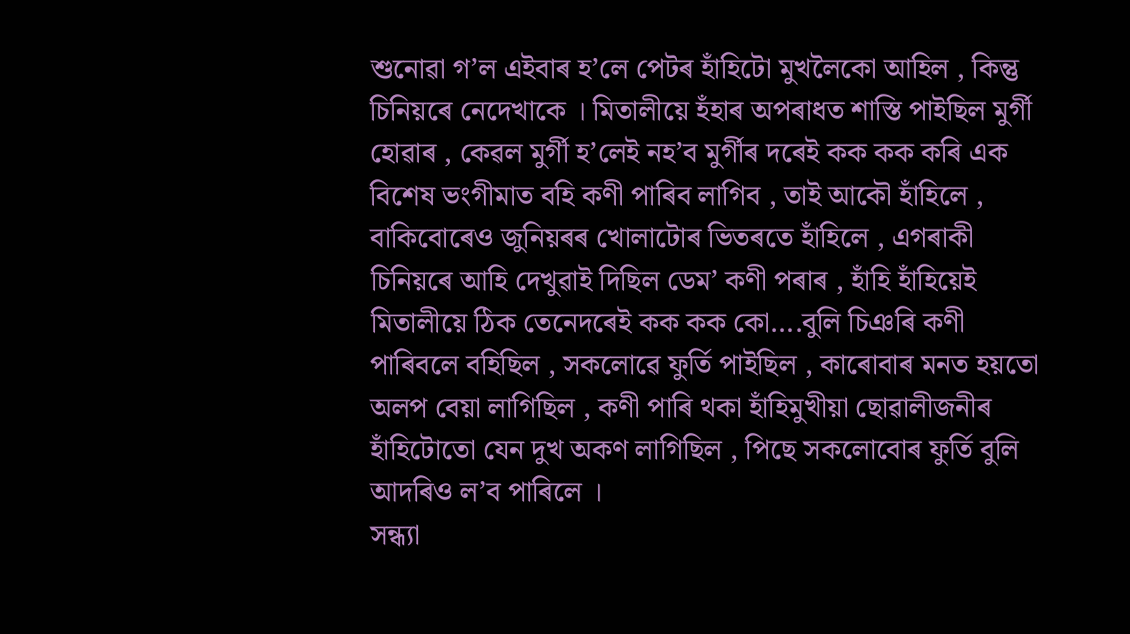শুনোৱা গ’ল এইবাৰ হ’লে পেটৰ হাঁহিটো মুখলৈকো আহিল , কিন্তু চিনিয়ৰে নেদেখাকে । মিতালীয়ে হঁহাৰ অপৰাধত শাস্তি পাইছিল মুৰ্গী হোৱাৰ , কেৱল মুৰ্গী হ’লেই নহ’ব মুৰ্গীৰ দৰেই কক কক কৰি এক বিশেষ ভংগীমাত বহি কণী পাৰিব লাগিব , তাই আকৌ হাঁহিলে , বাকিবোৰেও জুনিয়ৰৰ খোলাটোৰ ভিতৰতে হাঁহিলে , এগৰাকী চিনিয়ৰে আহি দেখুৱাই দিছিল ডেম’ কণী পৰাৰ , হাঁহি হাঁহিয়েই মিতালীয়ে ঠিক তেনেদৰেই কক কক কো….বুলি চিঞৰি কণী পাৰিবলে বহিছিল , সকলোৱে ফুৰ্তি পাইছিল , কাৰোবাৰ মনত হয়তো অলপ বেয়া লাগিছিল , কণী পাৰি থকা হাঁহিমুখীয়া ছোৱালীজনীৰ হাঁহিটোতো যেন দুখ অকণ লাগিছিল , পিছে সকলোবোৰ ফুৰ্তি বুলি আদৰিও ল’ব পাৰিলে ।
সন্ধ্যা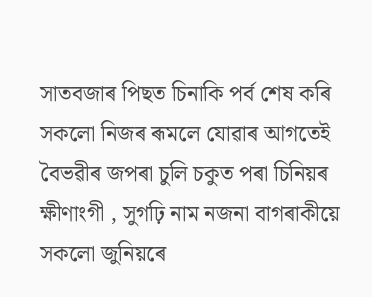সাতবজাৰ পিছত চিনাকি পৰ্ব শেষ কৰি সকলো নিজৰ ৰূমলে যোৱাৰ আগতেই বৈভৱীৰ জপৰা চুলি চকুত পৰা চিনিয়ৰ ক্ষীণাংগী , সুগঢ়ি নাম নজনা বাগৰাকীয়ে সকলো জুনিয়ৰে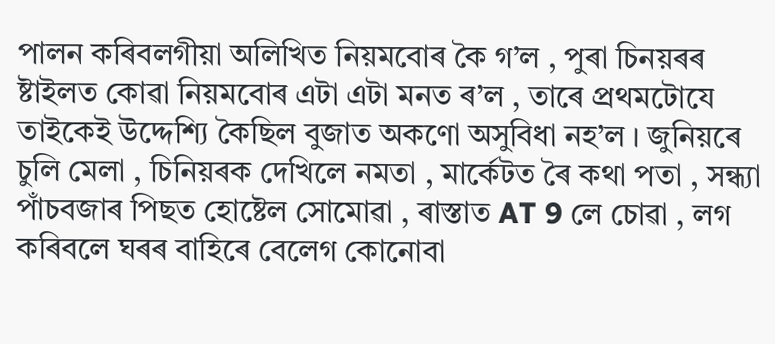পালন কৰিবলগীয়া অলিখিত নিয়মবোৰ কৈ গ’ল , পুৰা চিনয়ৰৰ ষ্টাইলত কোৱা নিয়মবোৰ এটা এটা মনত ৰ’ল , তাৰে প্ৰথমটোযে তাইকেই উদ্দেশ্যি কৈছিল বুজাত অকণো অসুবিধা নহ’ল । জুনিয়ৰে চুলি মেলা , চিনিয়ৰক দেখিলে নমতা , মাৰ্কেটত ৰৈ কথা পতা , সন্ধ্যা পাঁচবজাৰ পিছত হোষ্টেল সোমোৱা , ৰাস্তাত AT 9 লে চোৱা , লগ কৰিবলে ঘৰৰ বাহিৰে বেলেগ কোনোবা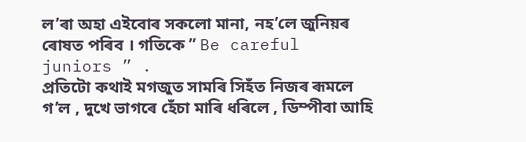ল’ৰা অহা এইবোৰ সকলো মানা, নহ’লে জুনিয়ৰ ৰোষত পৰিব । গতিকে ” Be careful juniors ” .
প্ৰতিটো কথাই মগজুত সামৰি সিহঁত নিজৰ ৰূমলে গ’ল , দুখে ভাগৰে হেঁচা মাৰি ধৰিলে , ডিম্পীবা আহি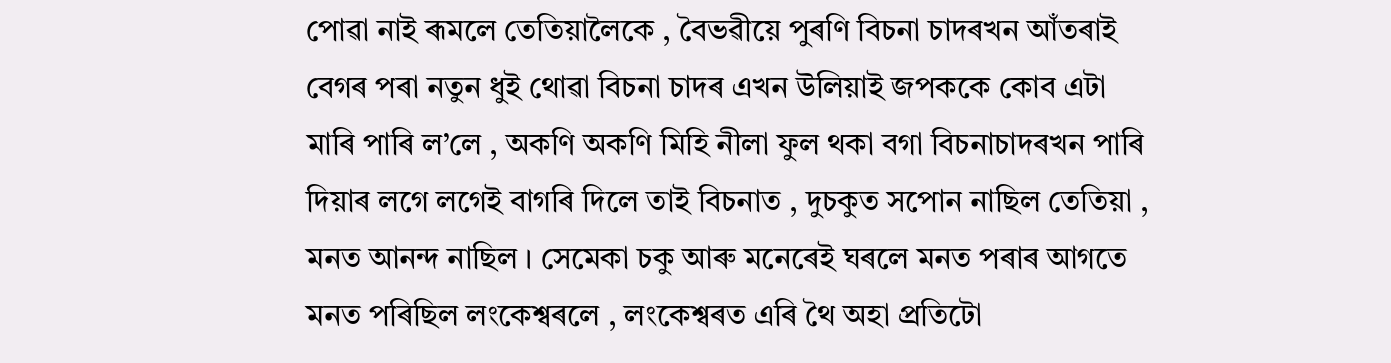পোৱা নাই ৰূমলে তেতিয়ালৈকে , বৈভৱীয়ে পুৰণি বিচনা চাদৰখন আঁতৰাই বেগৰ পৰা নতুন ধুই থোৱা বিচনা চাদৰ এখন উলিয়াই জপককে কোব এটা মাৰি পাৰি ল’লে , অকণি অকণি মিহি নীলা ফুল থকা বগা বিচনাচাদৰখন পাৰি দিয়াৰ লগে লগেই বাগৰি দিলে তাই বিচনাত , দুচকুত সপোন নাছিল তেতিয়া , মনত আনন্দ নাছিল । সেমেকা চকু আৰু মনেৰেই ঘৰলে মনত পৰাৰ আগতে মনত পৰিছিল লংকেশ্বৰলে , লংকেশ্বৰত এৰি থৈ অহা প্ৰতিটো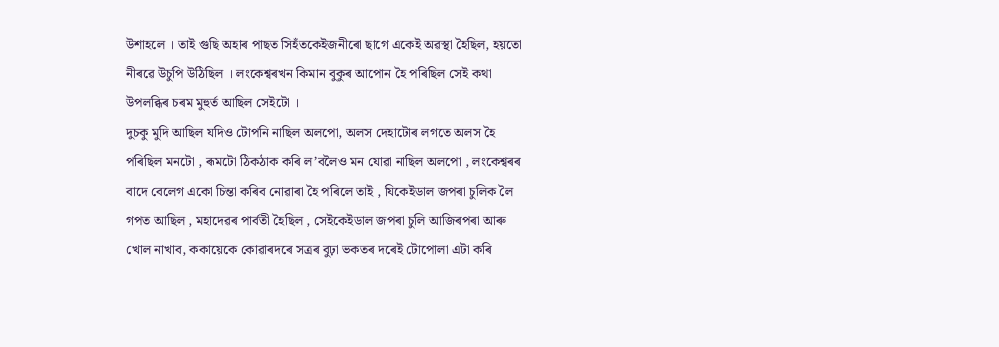উশাহলে । তাই গুছি অহাৰ পাছত সিহঁতকেইজনীৰো ছাগে একেই অৱস্থা হৈছিল, হয়তো নীৰৱে উচুপি উঠিছিল । লংকেশ্বৰখন কিমান বুকুৰ আপোন হৈ পৰিছিল সেই কথা উপলব্ধিৰ চৰম মুহুৰ্ত আছিল সেইটো ।
দুচকু মুদি আছিল যদিও টোপনি নাছিল অলপো, অলস দেহাটোৰ লগতে অলস হৈ পৰিছিল মনটো , ৰূমটো ঠিকঠাক কৰি ল’বলৈও মন যোৱা নাছিল অলপো , লংকেশ্বৰৰ বাদে বেলেগ একো চিন্তা কৰিব নোৱাৰা হৈ পৰিলে তাই , যিকেইডাল জপৰা চুলিক লৈ গপত আছিল , মহাদেৱৰ পাৰ্বতী হৈছিল , সেইকেইডাল জপৰা চুলি আজিৰপৰা আৰু খোল নাখাব, ককায়েকে কোৱাৰদৰে সত্ৰৰ বুঢ়া ভকতৰ দৰেই টোপোলা এটা কৰি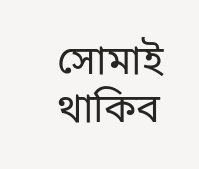সোমাই থাকিব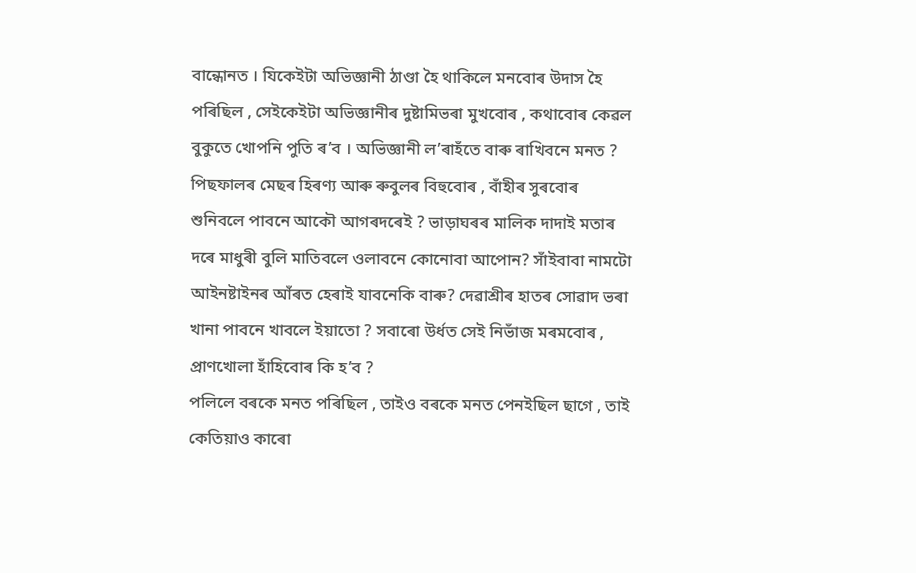বান্ধোনত । যিকেইটা অভিজ্ঞানী ঠাণ্ডা হৈ থাকিলে মনবোৰ উদাস হৈ পৰিছিল , সেইকেইটা অভিজ্ঞানীৰ দুষ্টামিভৰা মুখবোৰ , কথাবোৰ কেৱল বুকুতে খোপনি পুতি ৰ’ব । অভিজ্ঞানী ল’ৰাহঁতে বাৰু ৰাখিবনে মনত ? পিছফালৰ মেছৰ হিৰণ্য আৰু ৰুবুলৰ বিহুবোৰ , বাঁহীৰ সুৰবোৰ শুনিবলে পাবনে আকৌ আগৰদৰেই ? ভাড়াঘৰৰ মালিক দাদাই মতাৰ দৰে মাধুৰী বুলি মাতিবলে ওলাবনে কোনোবা আপোন? সাঁইবাবা নামটো আইনষ্টাইনৰ আঁৰত হেৰাই যাবনেকি বাৰু? দেৱাশ্ৰীৰ হাতৰ সোৱাদ ভৰা খানা পাবনে খাবলে ইয়াতো ? সবাৰো উৰ্ধত সেই নিভাঁজ মৰমবোৰ , প্ৰাণখোলা হাঁহিবোৰ কি হ’ব ?
পলিলে বৰকে মনত পৰিছিল , তাইও বৰকে মনত পেনইছিল ছাগে , তাই কেতিয়াও কাৰো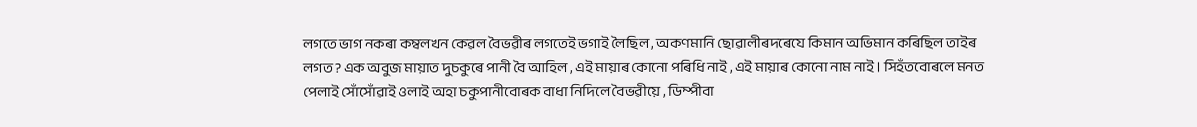লগতে ভাগ নকৰা কম্বলখন কেৱল বৈভৱীৰ লগতেই ভগাই লৈছিল , অকণমানি ছোৱালীৰদৰেযে কিমান অভিমান কৰিছিল তাইৰ লগত ? এক অবুজ মায়াত দুচকুৰে পানী বৈ আহিল , এই মায়াৰ কোনো পৰিধি নাই , এই মায়াৰ কোনো নাম নাই । সিহঁতবোৰলে মনত পেলাই সোঁসোঁৱাই ওলাই অহা চকুপানীবোৰক বাধা নিদিলে বৈভৱীয়ে , ডিম্পীবা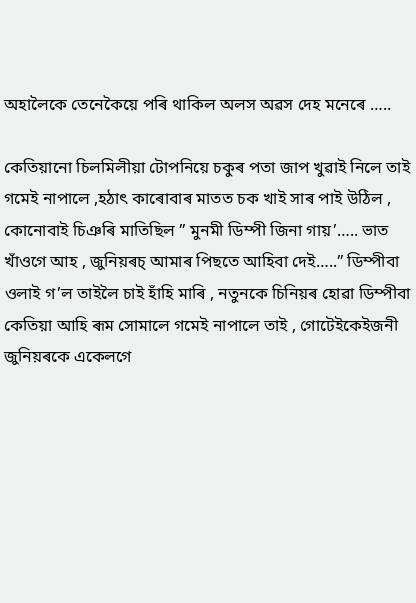অহালৈকে তেনেকৈয়ে পৰি থাকিল অলস অৱস দেহ মনেৰে …..

কেতিয়ানো চিলমিলীয়া টোপনিয়ে চকুৰ পতা জাপ খুৱাই নিলে তাই গমেই নাপালে ,হঠাৎ কাৰোবাৰ মাতত চক খাই সাৰ পাই উঠিল , কোনোবাই চিঞৰি মাতিছিল ” মুনমী ডিম্পী জিনা গায়’….. ভাত খাঁওগে আহ , জুনিয়ৰচ্ আমাৰ পিছতে আহিবা দেই…..” ডিম্পীবা ওলাই গ’ল তাইলৈ চাই হাঁহি মাৰি , নতুনকে চিনিয়ৰ হোৱা ডিম্পীবা কেতিয়া আহি ৰূম সোমালে গমেই নাপালে তাই , গোটেইকেইজনী জুনিয়ৰকে একেলগে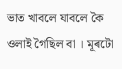ভাত খাবলে যাবলে কৈ ওলাই গৈছিল বা । মূৰটো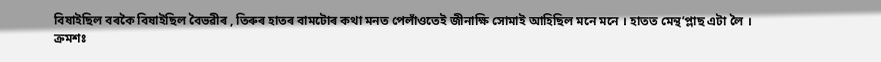বিষাইছিল বৰকৈ বিষাইছিল বৈভৱীৰ , তিৰুৰ হাতৰ বামটোৰ কথা মনত পেলাঁওতেই জীনাক্ষি সোমাই আহিছিল মনে মনে । হাতত মেন্থ’প্লাছ এটা লৈ ।
ক্ৰমশঃ